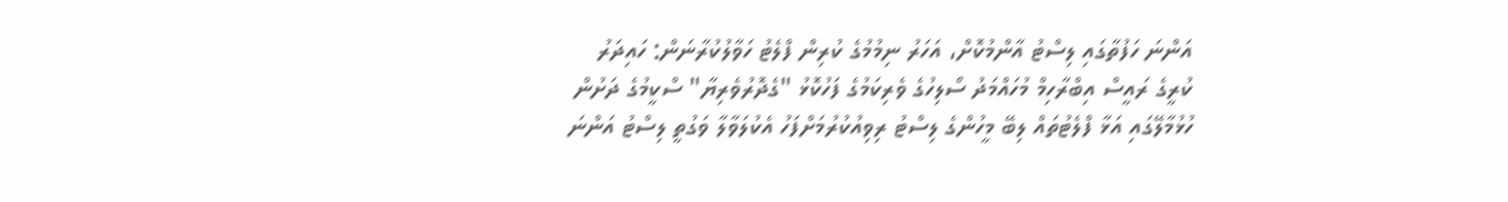އަންނަ ހަފުތާގައި ލިސްޓު އާންމުކޮށް، އަހަރު ނިމުމުގެ ކުރިން ފްލެޓު ހަވާލުކުރާނަން: ހައިދަރު
ކުރީގެ ރައީސް އިބްރާހިމް މުހައްމަދު ސޯލިހުގެ ވެރިކަމުގެ ފަހުކޮޅު "ގެދޮރުވެރިޔާ" ސްކީމުގެ ދަށުން ހުޅުމާލޭގައި އަޅާ ފްލެޓުތައް ލިބޭ މީހުންގެ ލިސްޓު ރިވިއުކުރުމަށްފަހު އެކުލަވާލާ ވަގުތީ ލިސްޓު އަންނަ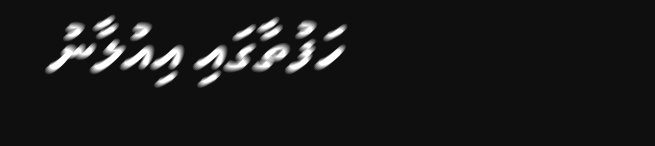ހަފުތާގައި އިއުލާނު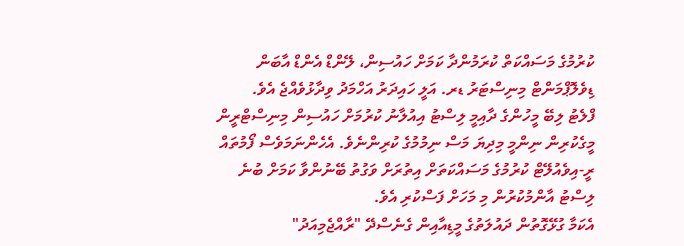ކުރުމުގެ މަސައްކަތް ކުރަމުންދާ ކަމަށް ހައުސިން، ލޭންޑް އެންޑް އާބަން ޑިވެލޮޕްމަންޓް މިނިސްޓަރު ޑރ. އަލީ ހައިދަރު އަހްމަދު ވިދާޅުވެއްޖެ އެވެ.
ފްލެޓު ލިބޭ މީހުންގެ ދާއިމީ ލިސްޓު އިއުލާނު ކުރުމަށް ހައުސިން މިނިސްޓްރީން މީގެކުރިން ނިންމީ މިދިޔަ މަސް ނިމުމުގެ ކުރިންނެވެ. އެހެންނަމަވެސް ފޯމުތައް ރީ-އިވެއުލޭޓް ކުރުމުގެ މަސައްކަތަށް އިތުރަށް ވަގުތު ބޭނުންވާ ކަމަށް ބުނެ ލިސްޓު އާންމުކުރުން މި މަހަށް ފަސްކުރި އެވެ.
އެކަމާ ގުޅޭގޮތުން ދައުލަތުގެ މީޑިއާއިން ގެނެސްދޭ "ރާއްޖެމިއަދު"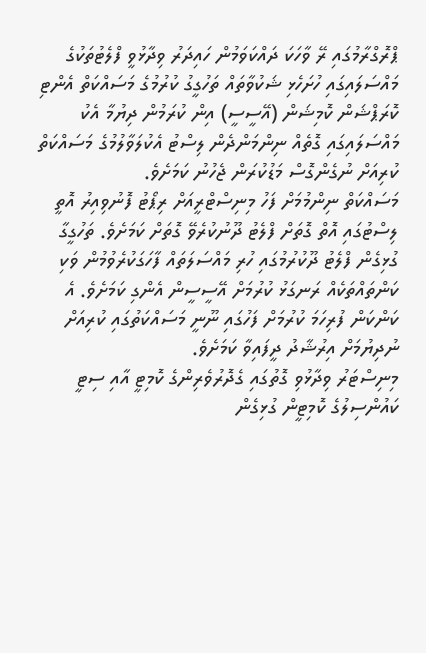ޕްރޮގްރާމުގައި ރޭ ވާހަކަ ދައްކަވަމުން ހައިދަރު ވިދާޅުވީ ފްލެޓުތަކުގެ މައްސަލައިގައި ހުށަހެޅި ޝަކުވާތައް ތަހުގީގު ކުރުމުގެ މަސައްކަތް އެންޓި ކޮރަޕްޝަން ކޮމިޝަން (އޭސީސީ) އިން ކުރަމުން ދިޔުމާ އެކު މައްސަލައިގައި ގޮތެއް ނިންމަންދެން ލިސްޓު އެކުލަވާލުމުގެ މަސައްކަތް ކުރިއަށް ނުގެންގޮސް މަޑުކުރަން ޖެހުނު ކަމަށެވެ.
މަސައްކަތް ނިންމުމަށް ފަހު މިނިސްޓްރީއަށް ރިޕޯޓު ފޮނުވިއިރު އޮތީ ލިސްޓުގައި އޮތް ގޮތަށް ފްލެޓު ދޫނުކުރެވޭ ގޮތަށް ކަމަށެވެ. ތަހުގީގާ ގުޅިގެން ފްލެޓު ދޫކުރުމުގައި ހުރި މައްސަލަތައް ފާހަގަކުރެވުމުން ވަކި ކަންތައްތަކެއް ރަނގަޅު ކުރުމަށް އޭސީސީން އެންގި ކަމަށެވެ. އެ ކަންކަން ފުރިހަމަ ކުރުމަށް ފަހުގައި ނޫނީ މަސައްކަތުގައި ކުރިއަށް ނުދިޔުމަށް އިރުޝާދު ދީފައިވާ ކަމަށެވެ.
މިނިސްޓަރު ވިދާޅުވި ގޮތުގައި ގެދޮރުވެރިންގެ ކޮމިޓީ އާއި ސިޓީ ކައުންސިލުގެ ކޮމިޓީން ގުޅިގެން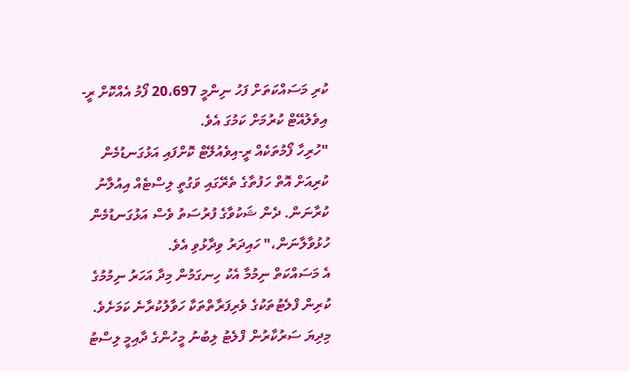ކުރި މަސައްކަތަށް ފަހު ނިންމީ 20،697 ފޯމު އެއްކޮށް ރީ-އިވެލުއޭޓް ކުރުމަށް ކަމުގަ އެވެ.
"ހުރިހާ ފޯމުތަކެއް ރީ-އިވެއުލޭޓް ކޮށްފައި އަޅުގަނޑުމެން ކުރިއަށް އޮތް ހަފުތާގެ ތެރޭގައި ވަގުތީ ލިސްޓެއް އިއުލާނު ކުރާނަން. ދެން ޝަކުވާގެ ފުރުސަތު ވެސް އަޅުގަނޑުމެން ހުޅުވާލާނަން،" ހައިދަރު ވިދާޅުވި އެވެ.
އެ މަސައްކަތް ނިމުމާ އެކު ހިނގަމުން މިދާ އަހަރު ނިމުމުގެ ކުރިން ފްލެޓުތަކުގެ ވެރިފަރާތްތަކާ ހަވާލުކުރާނެ ކަމަށެވެ.
މިދިޔަ ސަރުކާރުން ފްލެޓު ލިބުނު މީހުންގެ ދާއިމީ ލިސްޓު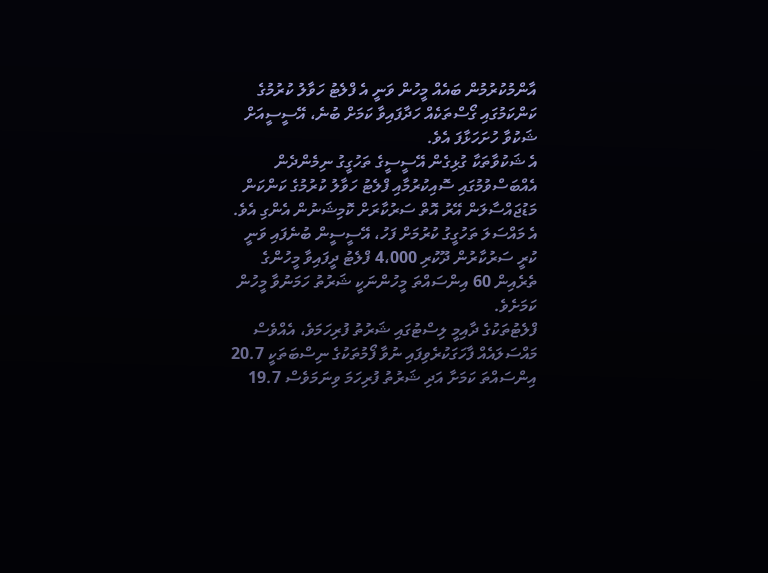އާންމުކުރުމުން ބައެއް މީހުން ވަނީ އެ ފްލެޓު ހަވާލު ކުރުމުގެ ކަންކަމުގައި ގޯސްތަކެއް ހަދާފައިވާ ކަމަށް ބުނެ، އޭސީސީއަށް ޝަކުވާ ހުށަހަޅާފަ އެވެ.
އެ ޝަކުވާތަކާ ގުޅިގެން އޭސީސީގެ ތަހުގީގު ނިމެންދެން އެއްބަސްވުމުގައި ސޮއިކުރުމާއި ފްލެޓު ހަވާލު ކުރުމުގެ ކަންކަން މަޑުޖައްސާލަން އޭރު އޮތް ސަރުކާރަށް ކޮމިޝަނުން އެންގި އެވެ.
އެ މައްސަލަ ތަހުގީގު ކުރުމަށް ފަހު، އޭސީސީން ބުނެފައި ވަނީ ކުރީ ސަރުކާރުން ދޫކުރި 4،000 ފްލެޓު ދީފައިވާ މީހުންގެ ތެރެއިން 60 އިންސައްތަ މީހުންނަކީ ޝަރުތު ހަމަނުވާ މީހުން ކަމަށެވެ.
ފްލެޓުތަކުގެ ދާއިމީ ލިސްޓުގައި ޝަރުތު ފުރިހަމަވެ، އެއްވެސް މައްސަލައެއް ފާހަގަކުރެވިފައި ނުވާ ފޯމުތަކުގެ ނިސްބަތަކީ 20.7 އިންސައްތަ ކަމަށާ އަދި ޝަރުތު ފުރިހަމަ ވިނަމަވެސް 19.7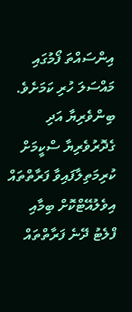އިންސައްތަ ފޯމުގައި މައްސަލަ ހުރި ކަމަށެވެ.
ބިންވެރިޔާ އަދި ގެދޮރުވެރިޔާ ސްކީމަށް ކުރިމަތިލާފައިވާ ފަރާތްތައް އިވެލުއޭޓްކޮށް ބިމާއި ފްލެޓު ދޭނެ ފަރާތްތައް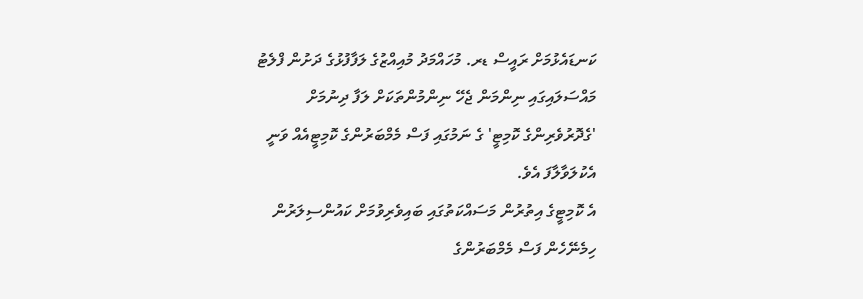ކަނޑައެޅުމަށް ރައީސް ޑރ. މުހައްމަދު މުއިއްޒުގެ ލަފާފުޅުގެ ދަށުން ފްލެޓު މައްސަލައިގައި ނިންމަން ޖެހޭ ނިންމުންތަކަށް ލަފާ ދިނުމަށް 'ގެދޮރުވެރިންގެ ކޮމިޓީ' ގެ ނަމުގައި ފަސް މެމްބަރުންގެ ކޮމިޓީއެއް ވަނީ އެކުލަވާލާފަ އެވެ.
އެ ކޮމިޓީގެ އިތުރުން މަސައްކަތުގައި ބައިވެރިވުމަށް ކައުންސިލަރުން ހިމެނޭހެން ފަސް މެމްބަރުންގެ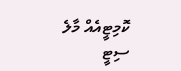ކޮމިޓީއެއް މާލެ ސިޓީ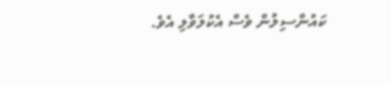ކައުންސިލުން ވެސް އެކުލަވާލި އެވެ.